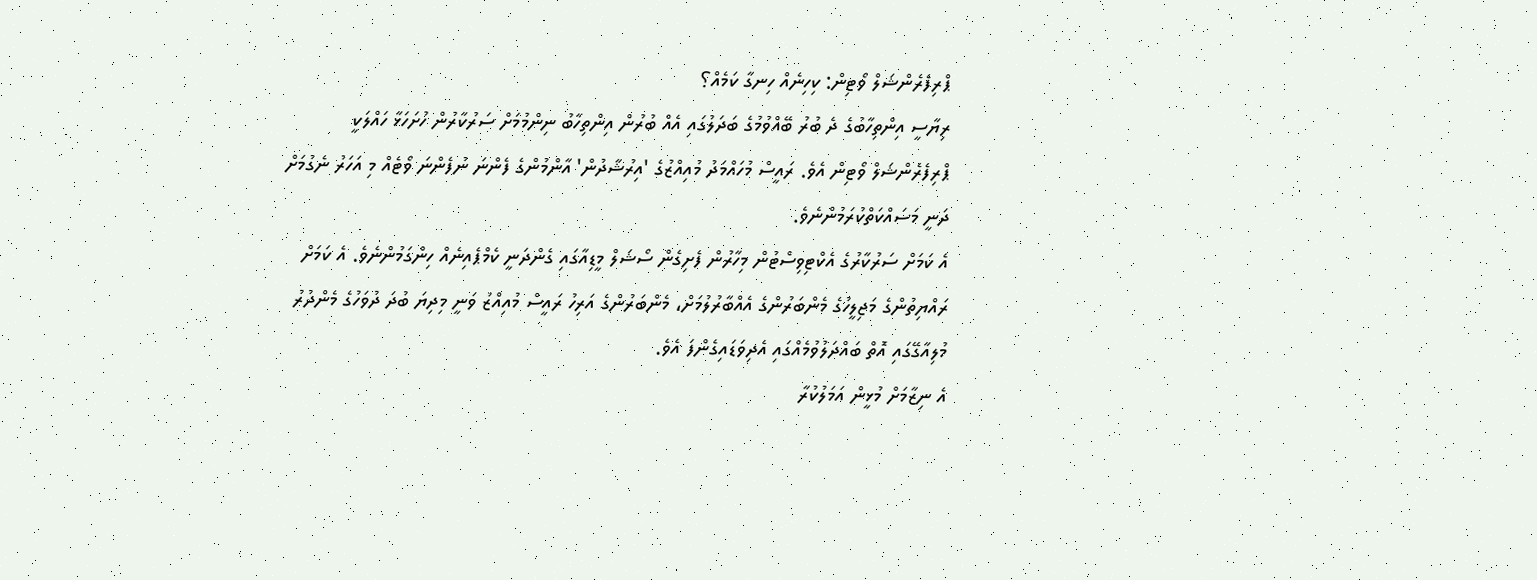ޕްރިފެރެންޝަލް ވޯޓިން: ކިހިނެއް ހިނގާ ކަމެއް؟
ރިޔާސީ އިންތިހާބުގެ ދެ ބުރު ބޭއްވުމުގެ ބަދަލުގައި އެއް ބުރުން އިންތިހާބު ނިންމުމަށް ސަރުކާރުން ހުށަހަޅާ ހައްލަކީ ޕްރިފެރެންޝަލް ވޯޓިން އެވެ. ރައީސް މުހައްމަދު މުއިއްޒުގެ 'އިރުޝާދުން' އާންމުންގެ ފެންނަ ނުފެންނަ ވޯޓެއް މި އަހަރު ނެގުމަށް ދަނީ މަސައްކަތްކުރަމުންނެވެ.
އެ ކަމަށް ސަރުކާރުގެ އެކްޓިވިސްޓުން މިހާރުން ފެށިގެން ސޯޝަލް މީޑިއާގައި ގެންދަނީ ކެމްޕެއިނެއް ހިންގަމުންނެވެ. އެ ކަމަށް ރައްޔިތުންގެ މަޖިލީހުގެ މެންބަރުންގެ އެއްބާރުލުމަށް، މެންބަރުންގެ އަރިހު ރައީސް މުއިއްޒު ވަނީ މިދިޔަ ބުދަ ދުވަހުގެ މެންދުރު މުލިއާގޭގައި އޮތް ބައްދަލުވުމެއްގައި އެދިވަޑައިގެންފަ އެވެ.
އެ ނިޒާމަށް މުޅީން އަމަލުކުރާ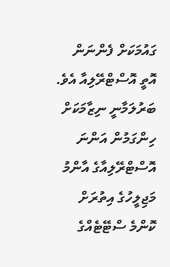ގައުމަކަށް ފެންނަން އޮތީ އޮސްޓްރޭލިއާ އެވެ. ބަރުލަމާނީ ނިޒާމަކަށް ހިންގަމުން އަންނަ އޮސްޓްރޭލިއާގެ އާންމު މަޖިލީހުގެ އިތުރަށް ކޮންމެ ސްޓޭޓެއްގެ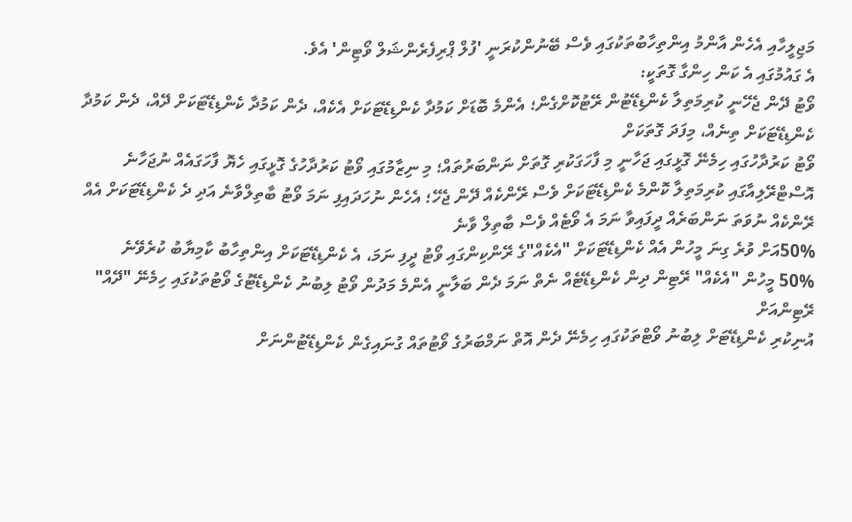މަޖިލީހާއި އެހެން އާންމު އިންތިހާބުތަކުގައި ވެސް ބޭނުންކުރަނީ 'ފުލް ޕްރިފެރެންޝަލް ވޯޓިން' އެވެ.
އެ ގައުމުގައި އެ ކަން ހިންގާ ގޮތަކީ:
ވޯޓު ދޭން ޖެހޭނީ ކުރިމަތިލާ ކެންޑިޑޭޓުން ރޭޓުކޮށްގެން؛ އެންމެ ބޮޑަށް ކަމުދާ ކެންޑިޑޭޓަކަށް އެކެއް، ދެން ކަމުދާ ކެންޑިޑޭޓަކަށް ދޭއް، ދެން ކަމުދާ ކެންޑިޑޭޓަކަށް ތިނެއް، މިފަދަ ގޮތަކަށް
ވޯޓު ކަރުދާހުގައި ހިމެނޭ ގޮޅީގައި ޖަހާނީ މި ފާހަގަކުރި ގޮތަށް ނަންބަރުތައް؛ މި ނިޒާމުގައި ވޯޓު ކަރުދާހުގެ ގޮޅީގައި ހެޔޮ ފާހަގައެއް ނުޖަހާނެ
އޮސްޓްރޭލިއާގައި ކުރިމަތިލާ ކޮންމެ ކެންޑިޑޭޓަކަށް ވެސް ރޭންކެއް ދޭން ޖެހޭ؛ އެހެން ނުހަދައިފި ނަމަ ވޯޓު ބާތިލްވާނެ އަދި ދެ ކެންޑިޑޭޓަކަށް އެއް ރޭންކެއް ނުވަތަ ނަންބަރެއް ދީފައިވާ ނަމަ އެ ވޯޓެއް ވެސް ބާތިލް ވާނެ
50%އަށް ވުރެ ގިނަ މީހުން އެއް ކެންޑިޑޭޓަކަށް "އެކެއް"ގެ ރޭންކިންގައި ވޯޓު ދީފި ނަމަ، އެ ކެންޑިޑޭޓަކަށް އިންތިހާބު ކާމިޔާބު ކުރެވޭނެ
50% މީހުން "އެކެއް" ރޭޓިން ދިން ކެންޑިޑޭޓެއް ނެތް ނަމަ ދެން ބަލާނީ އެންމެ މަދުން ވޯޓު ލިބުނު ކެންޑިޑޭޓުގެ ވޯޓުތަކުގައި ހިމެނޭ "ދޭއް" ރޭޓިންއަށް
އުނިކުރި ކެންޑިޑޭޓަށް ލިބުނު ވޯޓްތަކުގައި ހިމެނޭ ދެން އޮތް ނަމްބަރުގެ ވޯޓުތައް ގުނައިގެން ކެންޑިޑޭޓުންނަށް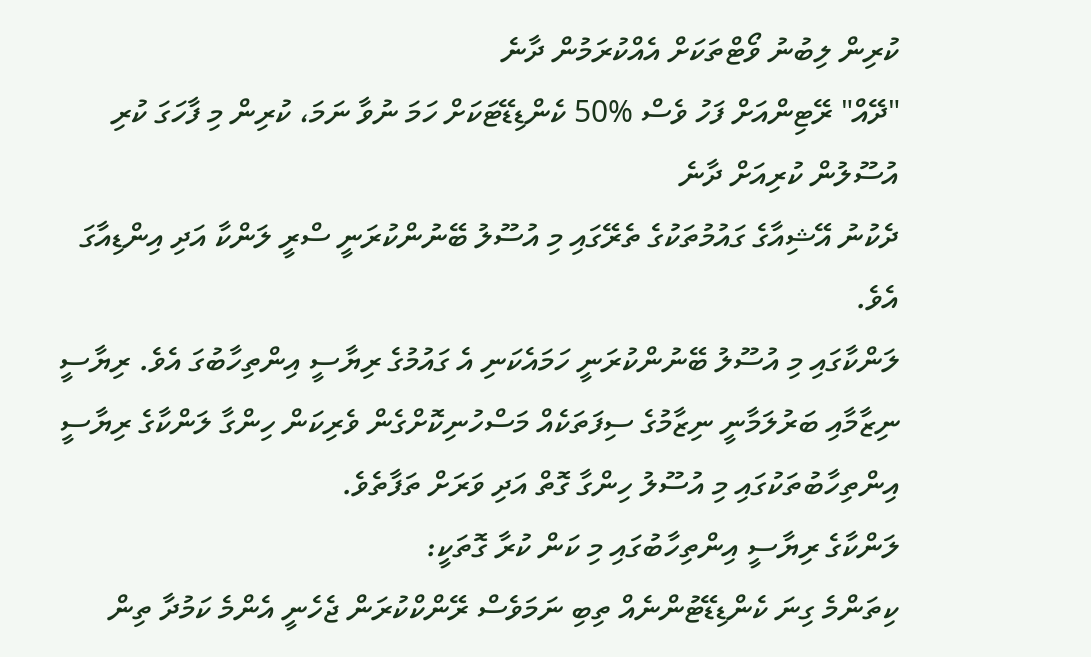ކުރިން ލިބުނު ވޯޓްތަކަށް އެއްކުރަމުން ދާނެ
"ދޭއް" ރޭޓިންއަށް ފަހު ވެސް %50 ކެންޑިޑޭޓަކަށް ހަމަ ނުވާ ނަމަ، ކުރިން މި ފާހަގަ ކުރި އުސޫލުން ކުރިއަށް ދާނެ
ދެކުނު އޭޝިއާގެ ގައުމުތަކުގެ ތެރޭގައި މި އުސޫލު ބޭނުންކުރަނީ ސްރީ ލަންކާ އަދި އިންޑިއާގަ އެވެ.
ލަންކާގައި މި އުސޫލު ބޭނުންކުރަނީ ހަމައެކަނި އެ ގައުމުގެ ރިޔާސީ އިންތިހާބުގަ އެވެ. ރިޔާސީ ނިޒާމާއި ބަރުލަމާނީ ނިޒާމުގެ ސިފަތަކެއް މަސްހުނިކޮށްގެން ވެރިކަން ހިންގާ ލަންކާގެ ރިޔާސީ އިންތިހާބުތަކުގައި މި އުސޫލު ހިންގާ ގޮތް އަދި ވަރަށް ތަފާތެވެ.
ލަންކާގެ ރިޔާސީ އިންތިހާބުގައި މި ކަން ކުރާ ގޮތަކީ:
ކިތަންމެ ގިނަ ކެންޑިޑޭޓުންނެއް ތިބި ނަމަވެސް ރޭންކްކުރަން ޖެހެނީ އެންމެ ކަމުދާ ތިން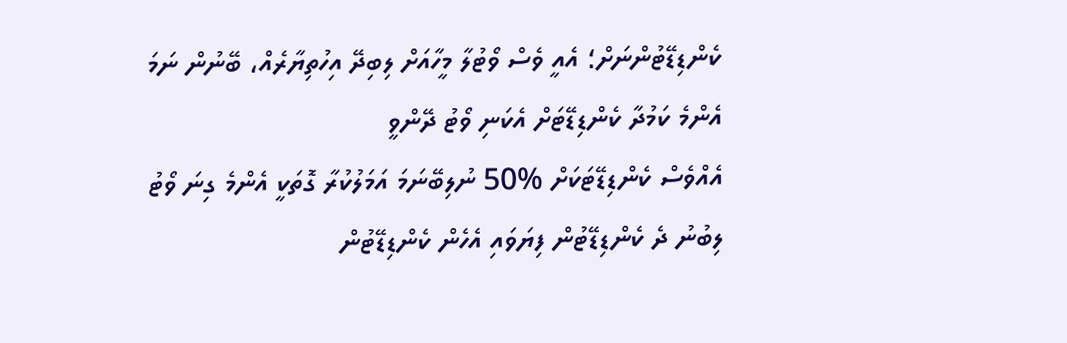ކެންޑިޑޭޓުންނަށް؛ އެއީ ވެސް ވޯޓުލާ މީހާއަށް ލިބިދޭ އިހުތިޔާރެއް، ބޭނުން ނަމަ އެންމެ ކަމުދާ ކެންޑިޑޭޓަށް އެކަނި ވޯޓު ދޭންވީ
އެއްވެސް ކެންޑިޑޭޓަކަށް %50 ނުލިބޭނަމަ އަމަލުކުރާ ގޮތަކީ އެންމެ ގިނަ ވޯޓު ލިބުނު ދެ ކެންޑިޑޭޓުން ފިޔަވައި އެހެން ކެންޑިޑޭޓުން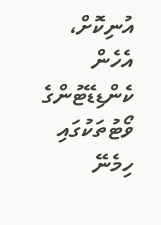އުނިކޮށް، އެހެން ކެންޑިޑޭޓުންގެ ވޯޓުތަކުގައި ހިމެނޭ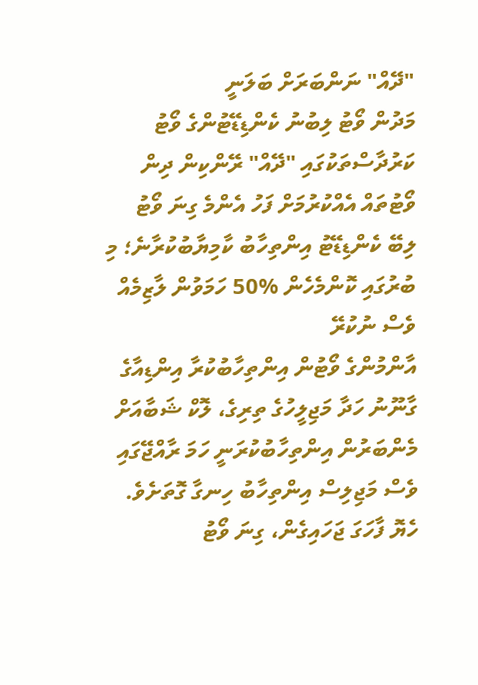"ދޭއް" ނަންބަރަށް ބަލަނީ
މަދުން ވޯޓު ލިބުނު ކެންޑިޑޭޓުންގެ ވޯޓު ކަރުދާސްތަކުގައި "ދޭއް" ރޭންކިން ދިން ވޯޓުތައް އެއްކުރުމަށް ފަހު އެންމެ ގިނަ ވޯޓު ލިބޭ ކެންޑިޑޭޓު އިންތިހާބު ކާމިޔާބުކުރާނެ؛ މި ބުރުގައި ކޮންމެހެން %50 ހަމަވުން ލާޒިމެއް ވެސް ނުކުރޭ
އާންމުންގެ ވޯޓުން އިންތިހާބުކުރާ އިންޑިއާގެ ގާނޫނު ހަދާ މަޖިލީހުގެ ތިރިގެ، ލޮކް ޝަބާއަށް މެންބަރުން އިންތިހާބުކުރަނީ ހަމަ ރާއްޖޭގައި ވެސް މަޖިލިސް އިންތިހާބު ހިނގާ ގޮތަށެވެ. ހެޔޮ ފާހަގަ ޖަހައިގެން، ގިނަ ވޯޓު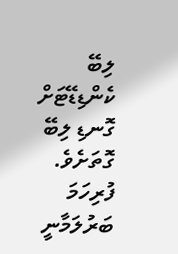ލިބޭ ކެންޑިޑޭޓަށް ގޮނޑި ލިބޭ ގޮތަށެވެ.
ފުރިހަމަ ބަރުލަމާނީ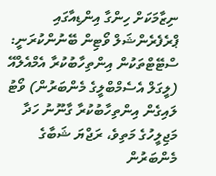ނިޒާމަކަށް ހިންގާ އިންޑިއާގައި ޕްރެފެރެންޝަލް ވޯޓިން ބޭނުންކުރަނީ:
ސްޓޭޓްތަކުން އިންތިހާބުކުރާ އެމްއެލްއޭ (ލީގަލް އެސެމްބްލީގެ މެންބަރުން) ވޯޓު ލައިގެން އިންތިހާބުކުރާ ގާނޫނު ހަދާ މަޖިލީހުގެ މަތިވެ، ރަޖްޔަ ޝަބާގެ މެންބަރުން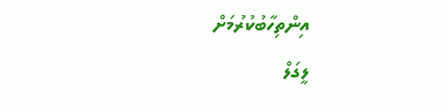އިންތިހާބުކުރުމަށް
ލީގަލް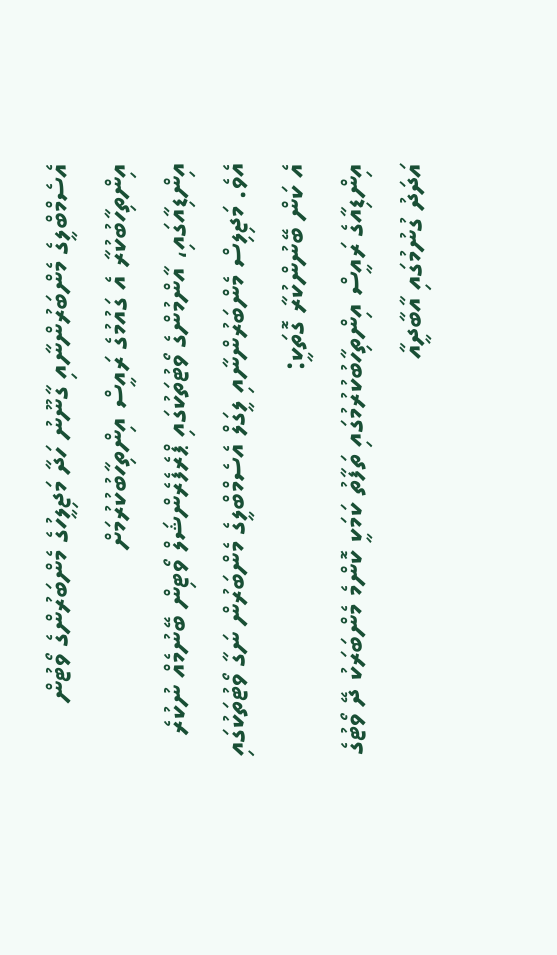އެސެމްބްލީގެ މެންބަރުންނާއި ގާނޫނު ހަދާ މަޖިލީހުގެ މެންބަރުންގެ ވޯޓުން އިންތިހާބުކުރާ އެ ގައުމުގެ ރައީސް އިންތިހާބުކުރުމަށް
އިންޑިއާގައި، އާންމުންގެ ވޯޓުތަކުގައި ޕްރެފެރެންޝަލް ވޯޓިން ބޭނުމެއް ނުކުރެ އެވެ. މަޖިލިސް މެންބަރުންނާއި ލީގަލް އެސެމްބްލީގެ މެންބަރުން ނަގާ ވޯޓުތަކުގައި އެ ކަން ބޭނުންކުރާ ގޮތަކީ:
އިންޑިއާގެ ރައީސް އިންތިހާބުކުރުމުގައި ތަފާތު ކަމަކީ ކޮންމެ މެންބަރަކު ދޭ ވޯޓުގެ އަދަދު ގުނުމުގައި އާބާދީއާ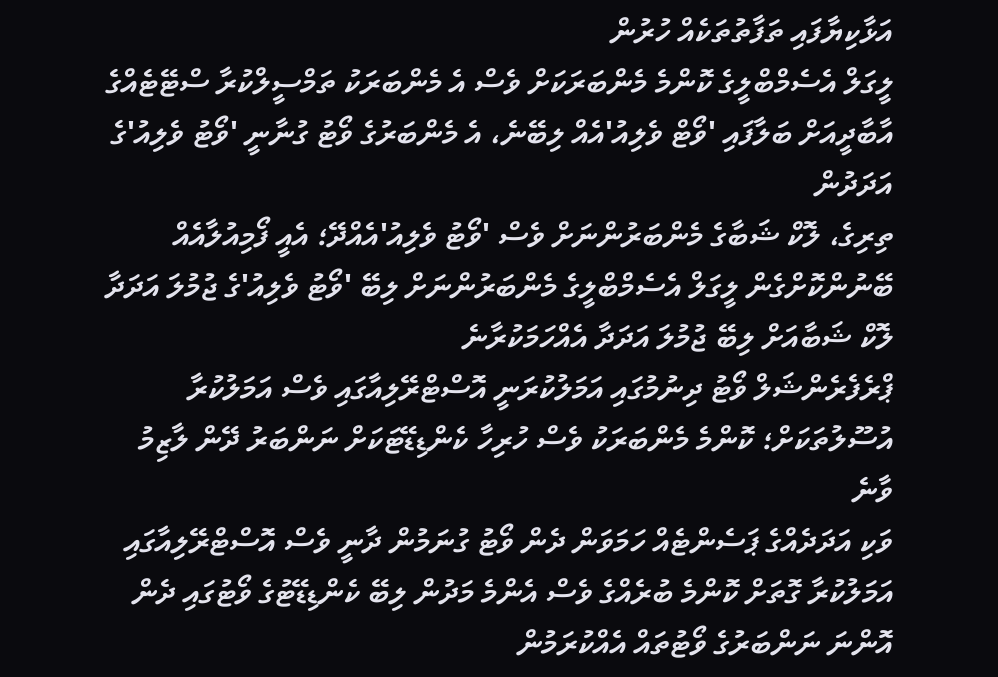އަޅާކިޔާފައި ތަފާތުތަކެއް ހުރުން
ލީގަލް އެސެމްބްލީގެ ކޮންމެ މެންބަރަކަށް ވެސް އެ މެންބަރަކު ތަމްސީލްކުރާ ސްޓޭޓެއްގެ އާބާދީއަށް ބަލާފައި 'ވޯޓް ވެލިއު'އެއް ލިބޭނެ، އެ މެންބަރުގެ ވޯޓު ގުނާނީ 'ވޯޓު ވެލިއު'ގެ އަދަދުން
ތިރިގެ، ލޮކް ޝަބާގެ މެންބަރުންނަށް ވެސް 'ވޯޓު ވެލިއު'އެއްދޭ؛ އެއީ ފޯމިއުލާއެއް ބޭނުންކޮށްގެން ލީގަލް އެސެމްބްލީގެ މެންބަރުންނަށް ލިބޭ 'ވޯޓު ވެލިއު'ގެ ޖުމުލަ އަދަދާ ލޮކް ޝަބާއަށް ލިބޭ ޖުމުލަ އަދަދާ އެއްހަމަކުރާނެ
ޕްރެފެރެންޝަލް ވޯޓު ދިނުމުގައި އަމަލުކުރަނީ އޮސްޓްރޭލިއާގައި ވެސް އަމަލުކުރާ އުސޫލުތަކަށް؛ ކޮންމެ މެންބަރަކު ވެސް ހުރިހާ ކެންޑިޑޭޓަކަށް ނަންބަރު ދޭން ލާޒިމު ވާނެ
ވަކި އަދަދެއްގެ ޕަސެންޓެއް ހަމަވަން ދެން ވޯޓު ގުނަމުން ދާނީ ވެސް އޮސްޓްރޭލިއާގައި އަމަލުކުރާ ގޮތަށް ކޮންމެ ބުރެއްގެ ވެސް އެންމެ މަދުން ލިބޭ ކެންޑިޑޭޓުގެ ވޯޓުގައި ދެން އޮންނަ ނަންބަރުގެ ވޯޓުތައް އެއްކުރަމުން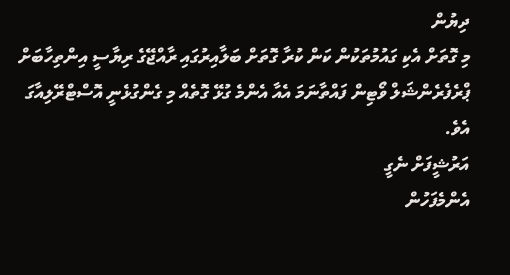ދިޔުން
މި ގޮތަށް އެކި ގައުމުތަކުން ކަން ކުރާ ގޮތަށް ބަލާއިރުގައި ރާއްޖޭގެ ރިޔާސީ އިންތިހާބަށް ޕްރެފެރެންޝަލް ވޯޓިން ފައްތާނަމަ އެއާ އެންމެ ގުޅޭ ގޮތެއް މި ގެންގުޅެނީ އޮސްޓްރޭލިއާގަ އެވެ.
އަރުޝީފަށް ނެގީ
އެންމެފަހުން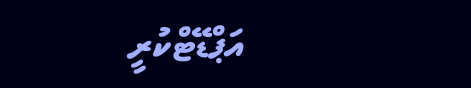އަޕްޑޭޓްކުރީ